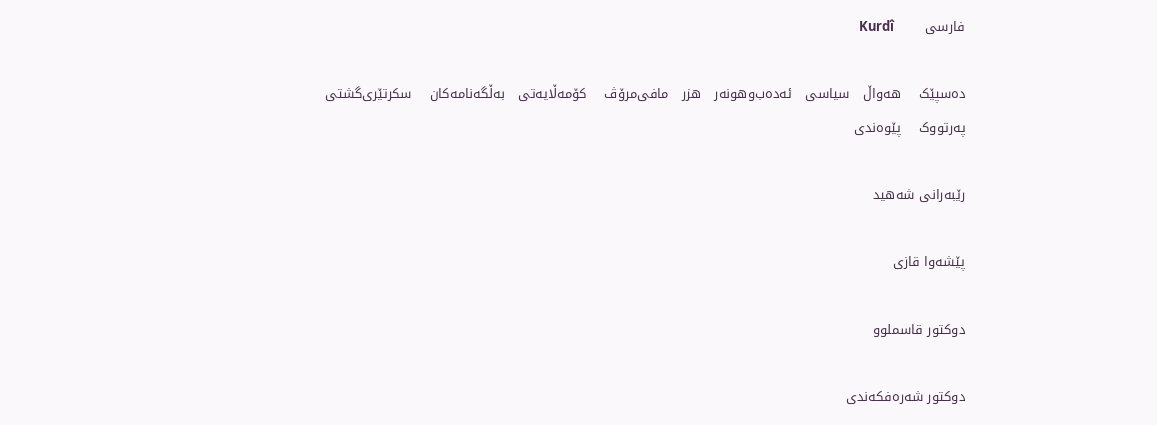فارسی       Kurdî

ده‌سپێک    هه‌واڵ   سیاسی   ئه‌ده‌ب‌وهونه‌ر   هزر   مافی‌مرۆڤ    کۆمه‌ڵایه‌تی   به‌ڵگه‌نامه‌کان    سکرتێری‌گشتی    په‌رتووک    پێوه‌ندی

رێبه‌رانی شه‌هید

پێشه‌وا قازی‌

دوكتور قاسملوو

دوكتور شه‌ره‌فکه‌ندی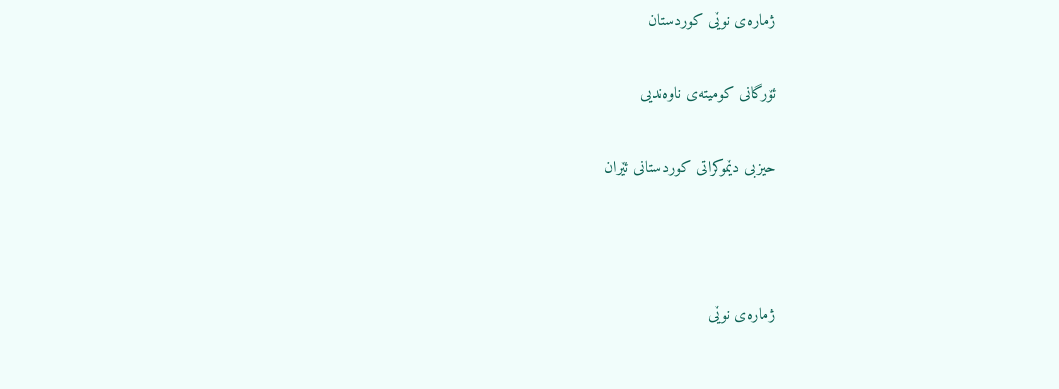ژماره‌ی نوێی كوردستان

ئۆرگانی كومیته‌ی ناوه‌ندیی

حیزبی دێموكراتی كوردستانی ئێران



ژماره‌ی نوێی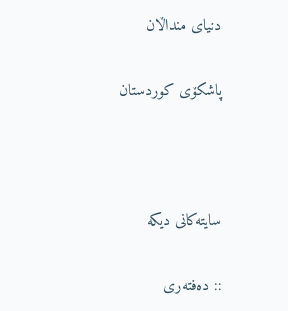دنیای منداڵان

پاشكۆی كوردستان



سایته‌کانی دیکه

:: ده‌فته‌ری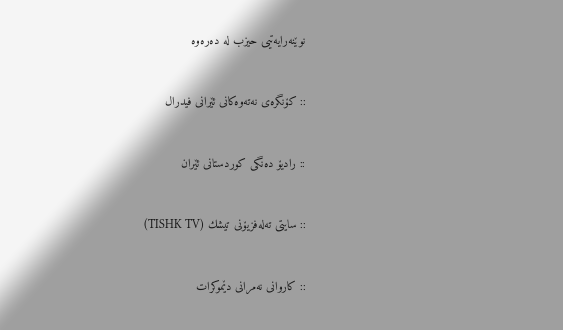نوێنه‌رایه‌تیی حیزب له ده‌ره‌وه

:: كۆنگره‌ی‌ نه‌ته‌وه‌كانی‌ ئێرانی‌ فیدرال

:: رادیۆ ده‌نگی کوردستانی ئێران

:: سایتی ته‌له‌فزیۆنی‌ تیشك (TISHK TV)

:: کاروانی نه‌مرانی دێموکرات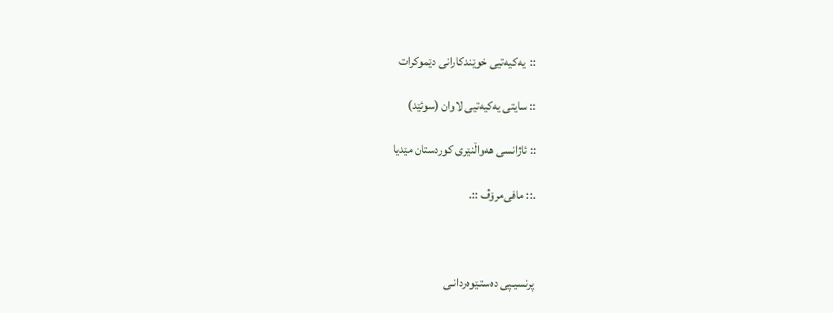::  یه‌كیه‌تیی‌ خوێندكارانی‌ دێموكرات

:: سایتی یه‌کیه‌تیی لاوان (سوئێد)

:: ئاژانسی هه‌واڵنێری كوردستان مێدیا

.:: مافی‌مرۆڤ ::.



پرنسیـپی‌ ده‌ستـێوه‌ردانـی‌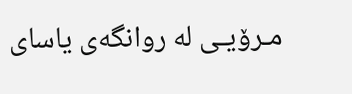مـرۆیـی‌ له‌ روانگه‌ی‌ یاسای‌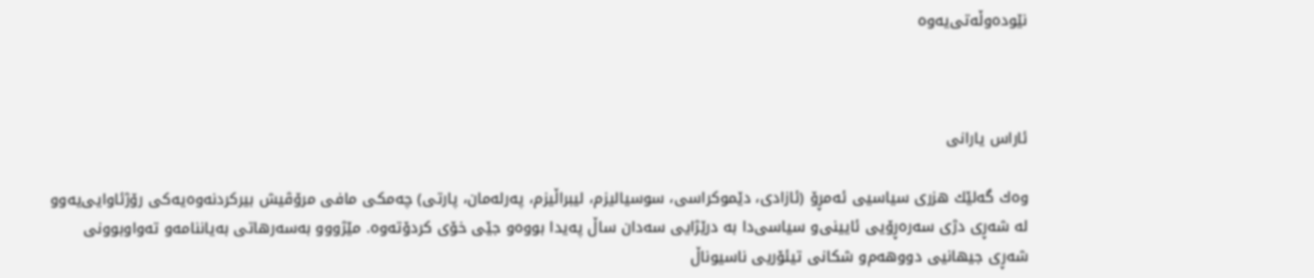نێوده‌وڵه‌تی‌یه‌وه‌



ئاراس یارانی‌

وه‌ك گه‌لێك هزری‌ سیاسیی‌ ئه‌مڕۆ (ئازادی‌، دێموكراسی‌، سوسیالیزم، لیبراڵیزم، په‌رله‌مان، پارتی‌) چه‌مكی‌ مافی‌ مرۆڤیش بیركردنه‌وه‌یه‌كی‌ رۆژئاوایی‌یه‌و‌و له‌ شه‌ڕی‌ دژی‌ سه‌ره‌ڕۆیی‌ ئایینی‌‌و سیاسی‌دا به‌ درێژایی‌ سه‌دان ساڵ‌ په‌یدا بووه‌‌و جێی‌ خۆی‌ كردۆته‌وه‌. مێژوو‌و به‌سه‌رهاتی‌ به‌یاننامه‌‌و ته‌واوبوونی‌ شه‌ڕی‌ جیهانیی‌ دووهه‌م‌و شكانی‌ تیئۆریی‌ ناسیوناڵ‌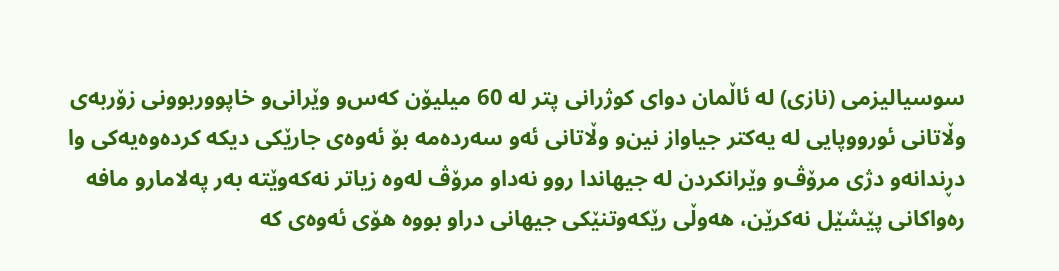سوسیالیزمی‌ (نازی‌) له‌ ئاڵمان دوای‌ كوژرانی‌ پتر له‌ 60 میلیۆن كه‌س‌و وێرانی‌‌و خاپووربوونی‌ زۆربه‌ی‌ وڵاتانی‌ ئورووپایی‌ له‌ یه‌كتر جیاواز نین‌و وڵاتانی‌ ئه‌و سه‌رده‌مه‌ بۆ ئه‌وه‌ی‌ جارێكی‌ دیكه‌ كرده‌وه‌یه‌كی‌ وا دڕندانه‌‌و دژی‌ مرۆڤ‌و وێرانكردن له‌ جیهاندا روو نه‌دا‌و مرۆڤ له‌وه‌ زیاتر نه‌كه‌وێته‌ به‌ر په‌لامار‌و مافه‌ ره‌واكانی‌ پێشێل نه‌كرێن، هه‌وڵی‌ رێكه‌وتنێكی‌ جیهانی‌ درا‌و بووه‌ هۆی‌ ئه‌وه‌ی‌ كه‌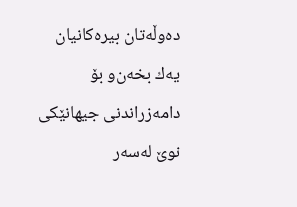ده‌وڵه‌تان بیره‌كانیان یه‌ك بخه‌ن‌و بۆ دامه‌زراندنی‌ جیهانێكی‌ نوێ‌ له‌سه‌ر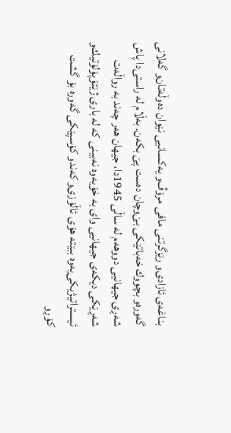بناغه‌ی‌ ئازادی‌‌و رێزگرتنی‌ مافی‌ مرۆڤ‌و یه‌كسانیی‌ نێوان ده‌وڵه‌تان‌و گه‌لانی‌ گه‌وره‌‌و بچووك خه‌باتێكی‌ بێ‌وچان ده‌ست پێ‌ بكه‌ن. به‌ڵام له‌ راستی‌دا پاش شه‌ڕی‌ جیهانیی‌ دووهه‌م له‌ ساڵی‌ 1945دا، جیهان هه‌ر چه‌ند به‌ رواڵه‌ت شه‌ڕێكی‌ دیكه‌ی‌ جیهانیی‌ وای‌ به‌ خۆیه‌وه‌ نه‌بینی‌ كه‌ له‌ باری‌ ژێئۆپۆلۆتیك‌و ئیستراتیژیكی‌یه‌وه‌ ببێته‌ هۆی‌ ئاڵۆزی‌‌و كه‌ند‌و كۆسپێكی‌ گه‌وره‌ بۆ گشت كۆڕ‌و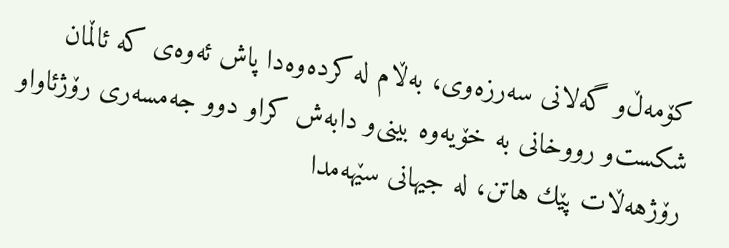كۆمه‌ڵ‌‌و گه‌لانی‌ سه‌رزه‌وی‌، به‌ڵام له‌ كرده‌وه‌دا پاش ئه‌وه‌ی‌ كه‌ ئاڵمان شكست‌و رووخانی‌ به‌ خۆیه‌وه‌ بینی‌‌و دابه‌ش كرا‌و دوو جه‌مسه‌ری‌ رۆژئاوا‌و رۆژهه‌ڵات پێك هاتن، له‌ جیهانی‌ سێهه‌مدا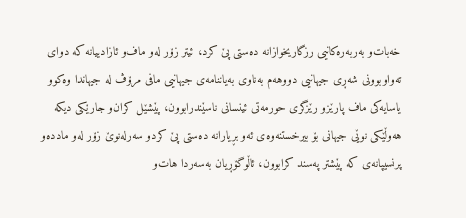خه‌بات‌و به‌ربه‌ره‌كانیی‌ رزگاریخوازانه‌ ده‌ستی‌ پێ‌ كرد، ئیتر زۆر له‌و ماف‌و ئازادییانه‌ كه‌ دوای‌ ته‌واوبوونی‌ شه‌ڕی‌ جیهانیی‌ دووهه‌م به‌ناوی‌ به‌یاننامه‌ی‌ جیهانیی‌ مافی‌ مرۆڤ له‌ جیهاندا وه‌كوو یاسایه‌كی‌ ماف پارێز‌و رێزگری‌ حورمه‌تی‌ ئینسانی‌ ناسێندرابوون، پێشێل كران‌و جارێكی‌ دیكه‌ هه‌وڵێكی‌ نوێی‌ جیهانی‌ بۆ بیرخستنه‌وه‌ی‌ ئه‌و بڕیارانه‌ ده‌ستی‌ پێ‌ كرد‌و سه‌رله‌نوێ‌ زۆر له‌و مادده‌‌و پرنسیپانه‌ی‌ كه‌ پێشتر په‌سند كرابوون، ئاڵوگۆڕیان به‌سه‌ردا هات‌و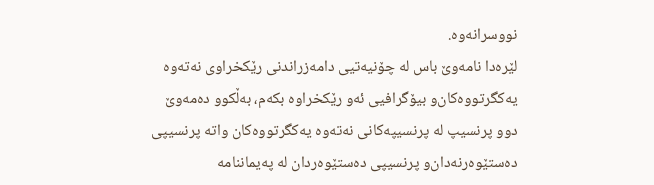نووسرانه‌وه‌.
لێره‌دا نامه‌وێ‌ باس له‌ چۆنیه‌تیی‌ دامه‌زراندنی‌ رێكخراوی‌ نه‌ته‌وه‌ یه‌كگرتووه‌كان‌و بیۆگرافیی‌ ئه‌و رێكخراوه‌ بكه‌م، به‌ڵكوو ده‌مه‌وێ‌ دوو پرنسیپ له‌ پرنسیپه‌كانی‌ نه‌ته‌وه‌ یه‌كگرتووه‌كان واته‌ پرنسیپی‌ ده‌ستێوه‌رنه‌دان‌و پرنسیپی‌ ده‌ستێوه‌ردان له‌ په‌یماننامه‌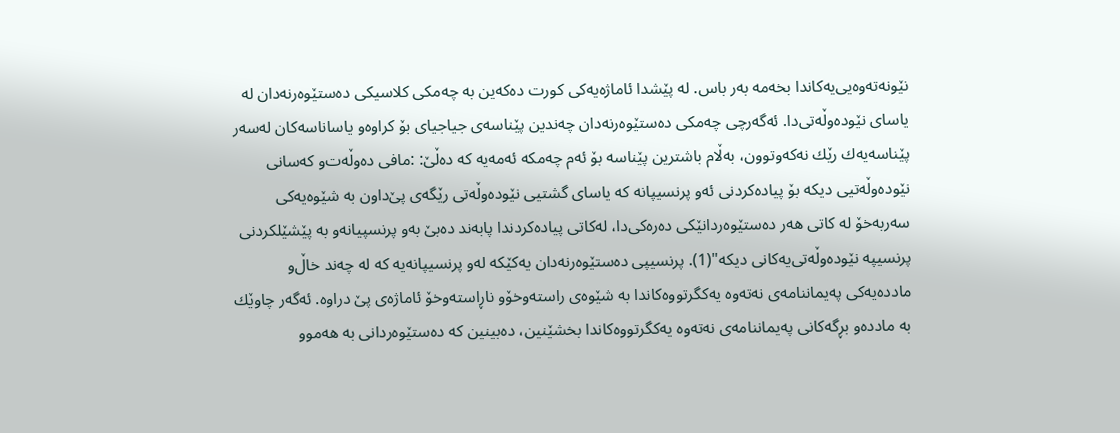نێونه‌ته‌وه‌یی‌یه‌كاندا بخه‌مه‌ به‌ر باس. له‌ پێشدا ئاماژه‌یه‌كی‌ كورت ده‌كه‌ین به‌ چه‌مكی‌ كلاسیكی‌ ده‌ستێوه‌رنه‌دان له‌ یاسای‌ نێوده‌وڵه‌تی‌دا. ئه‌گه‌رچی‌ چه‌مكی‌ ده‌ستێوه‌رنه‌دان چه‌ندین پێناسه‌ی‌ جیاجیای‌ بۆ كراوه‌‌و یاساناسه‌كان له‌سه‌ر پێناسه‌یه‌ك رێك نه‌كه‌وتوون، به‌ڵام باشترین پێناسه‌ بۆ ئه‌م چه‌مكه‌ ئه‌مه‌یه‌ كه‌ ده‌ڵێ‌: :مافی‌ ده‌وڵه‌ت‌و كه‌سانی‌ نێوده‌وڵه‌تیی‌ دیكه‌ بۆ پیاده‌كردنی‌ ئه‌و پرنسیپانه‌ كه‌ یاسای‌ گشتیی‌ نێوده‌وڵه‌تی‌ رێگه‌ی‌ پێ‌داون به‌ شێوه‌یه‌كی‌ سه‌ربه‌خۆ له‌ كاتی‌ هه‌ر ده‌ستێوه‌ردانێكی‌ ده‌ره‌كی‌دا، له‌كاتی‌ پیاده‌كردندا پابه‌ند ده‌بێ‌ به‌و پرنسپیانه‌‌و به‌ پێشێلكردنی‌ پرنسیپه‌ نێوده‌وڵه‌تی‌یه‌كانی‌ دیكه‌"(1). پرنسیپی‌ ده‌ستێوه‌رنه‌دان یه‌كێكه‌ له‌و پرنسیپانه‌یه‌ كه‌ له‌ چه‌ند خاڵ‌‌و مادده‌یه‌كی‌ په‌یماننامه‌ی‌ نه‌ته‌وه‌ یه‌كگرتووه‌كاندا به‌ شێوه‌ی‌ راسته‌وخۆ‌و ناڕاسته‌وخۆ ئاماژه‌ی‌ پێ‌ دراوه‌. ئه‌گه‌ر چاوێك به‌ مادده‌‌و بڕگه‌كانی‌ په‌یماننامه‌ی‌ نه‌ته‌وه‌ یه‌كگرتووه‌كاندا بخشێنین، ده‌بینین كه‌ ده‌ستێوه‌ردانی‌ به‌ هه‌موو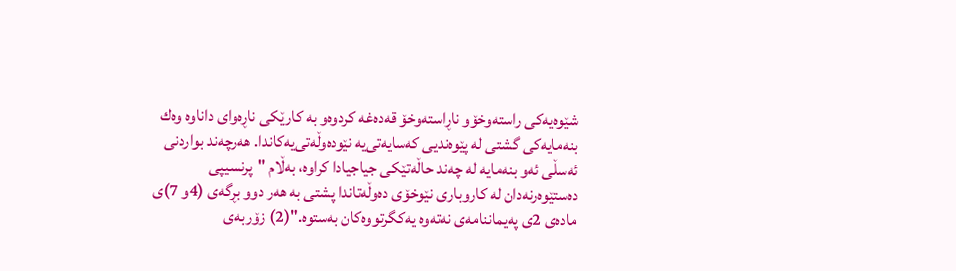شێوه‌یه‌كی‌ راسته‌وخۆ‌و ناڕاسته‌وخۆ قه‌ده‌غه‌ كردوه‌‌و به‌ كارێكی‌ ناڕه‌وای‌ داناوه‌ وه‌ك بنه‌مایه‌كی‌ گشتی‌ له‌ پێوه‌ندیی‌ كه‌سایه‌تی‌یه‌ نێوده‌وڵه‌تی‌یه‌كاندا. هه‌رچه‌ند بواردنی‌ ئه‌سڵی‌ ئه‌و بنه‌مایه‌ له‌ چه‌ند حاڵه‌تێكی‌ جیاجیادا كراوه‌، به‌ڵام "پرنسیپی‌ ده‌ستێوه‌رنه‌دان له‌ كار‌وباری‌ نێوخۆی‌ ده‌وڵه‌تاندا پشتی‌ به‌ هه‌ر دوو بڕگه‌ی‌ (4و 7)ی‌ ماده‌ی‌ 2ی‌ په‌یماننامه‌ی‌ نه‌ته‌وه‌ یه‌كگرتووه‌كان به‌ستوه‌."(2) زۆربه‌ی‌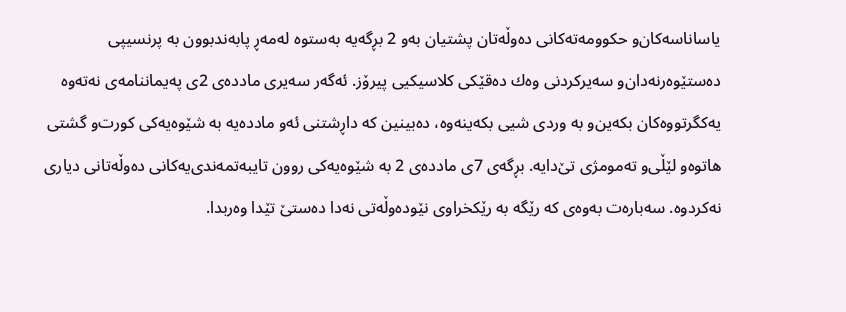یاساناسه‌كان‌و حكوومه‌ته‌كانی‌ ده‌وڵه‌تان پشتیان به‌و 2 بڕگه‌یه‌ به‌ستوه‌ له‌مه‌ڕ پابه‌ندبوون به‌ پرنسیپی‌ ده‌ستێوه‌رنه‌دان‌و سه‌یركردنی‌ وه‌ك ده‌قێكی‌ كلاسیكیی‌ پیرۆز. ئه‌گه‌ر سه‌یری‌ مادده‌ی‌ 2ی‌ په‌یماننامه‌ی‌ نه‌ته‌وه‌ یه‌كگرتووه‌كان بكه‌ین‌و به‌ وردی‌ شیی‌ بكه‌ینه‌وه‌، ده‌بینین كه‌ داڕشتنی‌ ئه‌و مادده‌یه‌ به‌ شێوه‌یه‌كی‌ كورت‌و گشتی‌ هاتوه‌‌و لێڵی‌‌و ته‌مومژی‌ تێ‌دایه‌. بڕگه‌ی‌ 7ی‌ مادده‌ی‌ 2 به‌ شێوه‌یه‌كی‌ روون تایبه‌تمه‌ندی‌یه‌كانی‌ ده‌وڵه‌تانی‌ دیاری‌ نه‌كردوه‌. سه‌باره‌ت به‌وه‌ی‌ كه‌ رێگه‌ به‌ رێكخراوی‌ نێوده‌وڵه‌تی‌ نه‌دا ده‌ستێ‌ تێدا وه‌ربدا.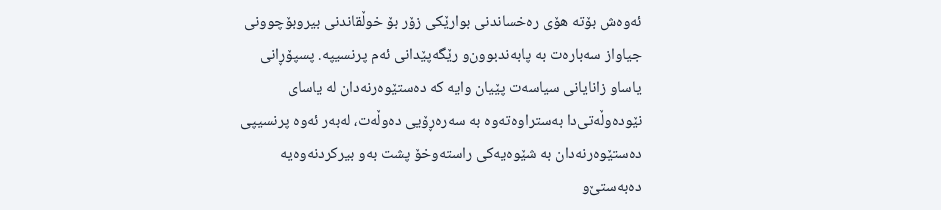ئه‌وه‌ش بۆته‌ هۆی‌ ره‌خساندنی‌ بوارێكی‌ زۆر بۆ خوڵقاندنی‌ بیر‌وبۆچوونی‌ جیاواز سه‌باره‌ت به‌ پابه‌ندبوون‌و رێگه‌پێدانی‌ ئه‌م پرنسیپه‌. پسپۆڕانی‌ یاسا‌و زانایانی‌ سیاسه‌ت پێیان وایه‌ كه‌ ده‌ستێوه‌رنه‌دان له‌ یاسای‌ نێوده‌وڵه‌تی‌دا به‌ستراوه‌ته‌وه‌ به‌ سه‌ره‌ڕۆیی‌ ده‌وڵه‌ت، له‌به‌ر ئه‌وه‌ پرنسیپی‌ ده‌ستێوه‌رنه‌دان به‌ شێوه‌یه‌كی‌ راسته‌وخۆ پشت به‌و بیركردنه‌وه‌یه‌ ده‌به‌ستێ‌‌و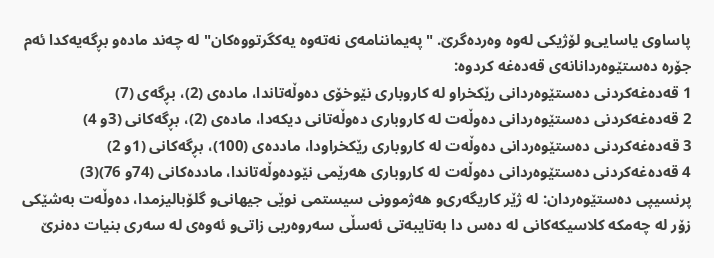پاساوی‌ یاسایی‌‌و لۆژیكی‌ له‌وه‌ وه‌رده‌گرێ‌. "په‌یماننامه‌ی‌ نه‌ته‌وه‌ یه‌كگرتووه‌كان" له‌ چه‌ند ماده‌‌و بڕگه‌یه‌كدا ئه‌م جۆره‌ ده‌ستێوه‌ردانانه‌ی‌ قه‌ده‌غه‌ كردوه‌:
1 قه‌ده‌غه‌كردنی‌ ده‌ستێوه‌ردانی‌ رێكخراو له‌ كار‌وباری‌ نێوخۆی‌ ده‌وڵه‌تاندا، ماده‌ی‌ (2)، بڕگه‌ی‌ (7)
2 قه‌ده‌غه‌كردنی‌ ده‌ستێوه‌ردانی‌ ده‌وڵه‌ت له‌ كار‌وباری‌ ده‌وڵه‌تانی‌ دیكه‌دا، ماده‌ی‌ (2)، بڕگه‌كانی‌ (3و 4)
3 قه‌ده‌غه‌كردنی‌ ده‌ستێوه‌ردانی‌ ده‌وڵه‌ت له‌ كار‌وباری‌ رێكخراودا، مادده‌ی‌ (100)، بڕگه‌كانی‌ (1و 2)
4 قه‌ده‌غه‌كردنی‌ ده‌ستێوه‌ردانی‌ ده‌وڵه‌ت له‌ كار‌وباری‌ هه‌رێمی‌ نێوده‌وڵه‌تاندا، مادده‌كانی‌ (74و 76)(3)
پرنسیپی‌ ده‌ستێوه‌ردان: له‌ ژێر كاریگه‌ری‌‌و هه‌ژموونی‌ سیستمی‌ نوێی‌ جیهانی‌‌و گلۆبالیزمدا، ده‌وڵه‌ت به‌شێكی‌ زۆر له‌ چه‌مكه‌ كلاسیكه‌كانی‌ له‌ ده‌س دا به‌تایبه‌تی‌ ئه‌سڵی‌ سه‌روه‌ریی‌ زاتی‌‌و ئه‌وه‌ی‌ له‌ سه‌ری‌ بنیات ده‌نرێ‌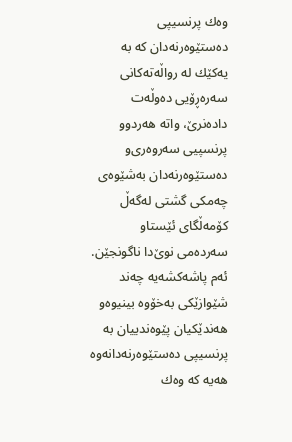وه‌ك پرنسیپی‌ ده‌ستێوه‌رنه‌دان كه‌ به‌ یه‌كێك له‌ رواڵه‌ته‌كانی‌ سه‌ره‌ڕۆیی‌ ده‌وڵه‌ت داده‌نرێ‌، واته‌ هه‌ردوو پرنسپیی‌ سه‌روه‌ری‌‌و ده‌ستێوه‌رنه‌دان به‌شێوه‌ی‌ چه‌مكی‌ گشتی‌ له‌گه‌ڵ‌ كۆمه‌ڵگای‌ ئێستا‌و سه‌رده‌می‌ نوێ‌دا ناگونجێن. ئه‌م پاشه‌كشه‌یه‌ چه‌ند شێوازێكی‌ به‌خۆوه‌ بینیوه‌‌و هه‌ندێكیان پێوه‌ندییان به‌ پرنسیپی‌ ده‌ستێوه‌رنه‌دانه‌وه‌ هه‌یه‌ كه‌ وه‌ك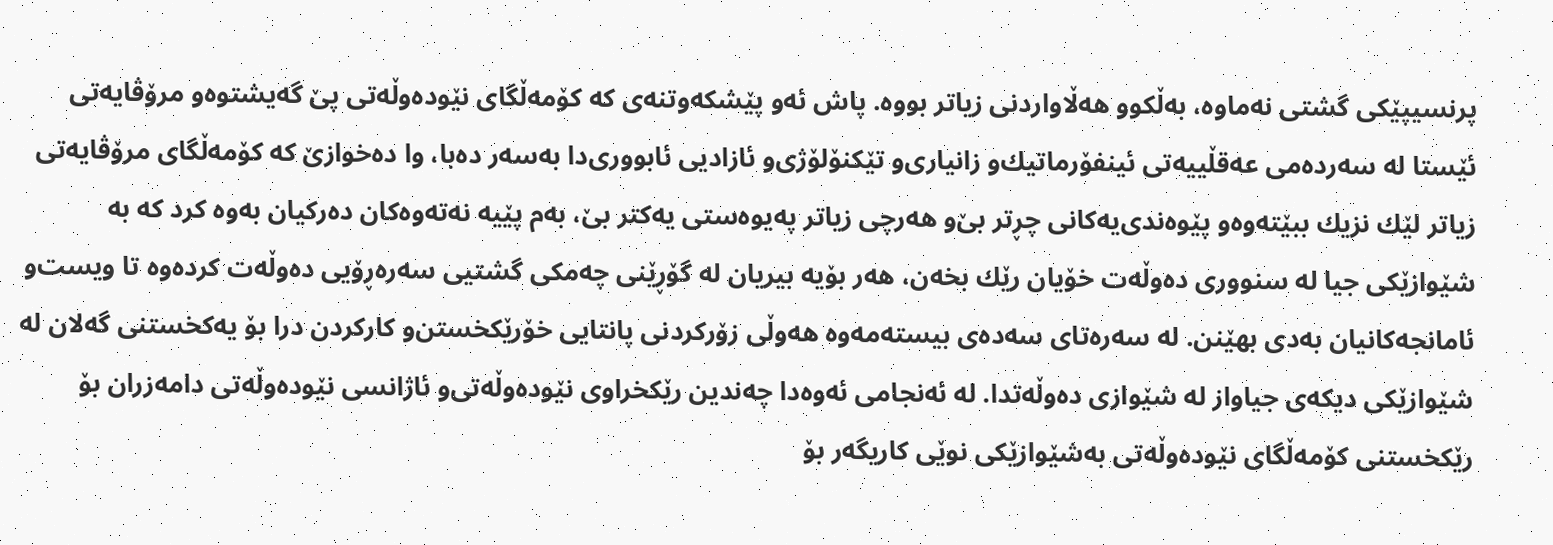پرنسیپێكی‌ گشتی‌ نه‌ماوه‌، به‌ڵكوو هه‌ڵاواردنی‌ زیاتر بووه‌. پاش ئه‌و پێشكه‌وتنه‌ی‌ كه‌ كۆمه‌ڵگای‌ نێوده‌وڵه‌تی‌ پێ‌ گه‌یشتوه‌‌و مرۆڤایه‌تی‌ ئێستا له‌ سه‌رده‌می‌ عه‌قڵییه‌تی‌ ئینفۆرماتیك‌و زانیاری‌‌و تێكنۆلۆژی‌‌و ئازادیی‌ ئابووری‌دا به‌سه‌ر ده‌با، وا ده‌خوازێ‌ كه‌ كۆمه‌ڵگای‌ مرۆڤایه‌تی‌ زیاتر لێك نزیك ببێته‌وه‌‌و پێوه‌ندی‌یه‌كانی‌ چڕتر بێ‌‌و هه‌رچی‌ زیاتر په‌یوه‌ستی‌ یه‌كتر بێ‌، به‌م پێیه‌ نه‌ته‌وه‌كان ده‌ركیان به‌وه‌ كرد كه‌ به‌ شێوازێكی‌ جیا له‌ سنووری‌ ده‌وڵه‌ت خۆیان رێك بخه‌ن، هه‌ر بۆیه‌ بیریان له‌ گۆڕێنی‌ چه‌مكی‌ گشتیی‌ سه‌ره‌ڕۆیی‌ ده‌وڵه‌ت كرده‌وه‌ تا ویست‌و ئامانجه‌كانیان به‌دی‌ بهێنن. له‌ سه‌ره‌تای‌ سه‌ده‌ی‌ بیسته‌مه‌وه‌ هه‌وڵی‌ زۆركردنی‌ پانتایی‌ خۆرێكخستن‌و كاركردن درا بۆ یه‌كخستنی‌ گه‌لان له‌ شێوازێكی‌ دیكه‌ی‌ جیاواز له‌ شێوازی‌ ده‌وڵه‌تدا. له‌ ئه‌نجامی‌ ئه‌وه‌دا چه‌ندین رێكخراوی‌ نێوده‌وڵه‌تی‌‌و ئاژانسی‌ نێوده‌وڵه‌تی‌ دامه‌زران بۆ رێكخستنی‌ كۆمه‌ڵگای‌ نێوده‌وڵه‌تی‌ به‌شێوازێكی‌ نوێی‌ كاریگه‌ر بۆ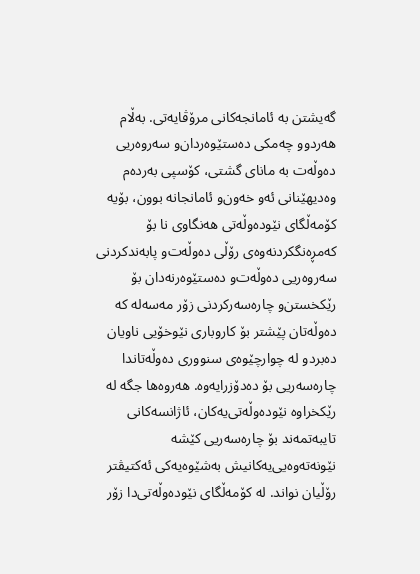گه‌یشتن به‌ ئامانجه‌كانی‌ مرۆڤایه‌تی‌. به‌ڵام هه‌ردوو چه‌مكی‌ ده‌ستێوه‌ردان‌و سه‌روه‌ریی‌ ده‌وڵه‌ت به‌ مانای‌ گشتی‌، كۆسپی‌ به‌رده‌م وه‌دیهێنانی‌ ئه‌و خه‌ون‌و ئامانجانه‌ بوون، بۆیه‌ كۆمه‌ڵگای‌ نێوده‌وڵه‌تی‌ هه‌نگاوی‌ نا بۆ كه‌مڕه‌نگكردنه‌وه‌ی‌ رۆڵی‌ ده‌وڵه‌ت‌و پابه‌ندكردنی‌ سه‌روه‌ریی‌ ده‌وڵه‌ت‌و ده‌ستێوه‌رنه‌دان بۆ رێكخستن‌و چاره‌سه‌ركردنی‌ زۆر مه‌سه‌له‌ كه‌ ده‌وڵه‌تان پێشتر بۆ كار‌وباری‌ نێوخۆیی‌ ناویان ده‌برد‌و له‌ چوارچێوه‌ی‌ سنووری‌ ده‌وڵه‌تاندا چاره‌سه‌ریی‌ بۆ ده‌دۆزرایه‌وه‌. هه‌روه‌ها جگه‌ له‌ رێكخراوه‌ نێوده‌وڵه‌تی‌یه‌كان، ئاژانسه‌كانی‌ تایبه‌تمه‌ند بۆ چاره‌سه‌ریی‌ كێشه‌ نێونه‌ته‌وه‌یی‌یه‌كانیش به‌شێوه‌یه‌كی‌ ئه‌كتیڤتر رۆڵیان نواند. له‌ كۆمه‌ڵگای‌ نێوده‌وڵه‌تی‌دا زۆر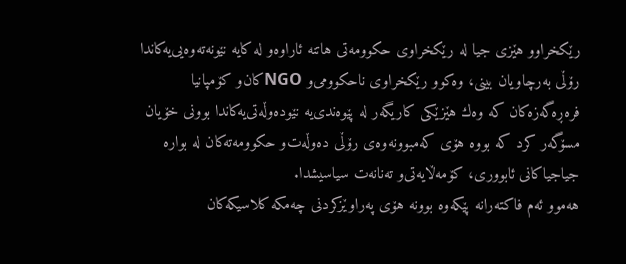رێكخراو‌و هێزی‌ جیا له‌ رێكخراوی‌ حكوومه‌تی‌ هاتنه‌ ئاراوه‌‌و له‌ كایه‌ نێونه‌ته‌وه‌یی‌یه‌كاندا رۆڵی‌ به‌رچاویان بینی‌، وه‌كوو رێكخراوی‌ ناحكوومی‌‌و NGOكان‌و كۆمپانیا فره‌ڕه‌گه‌زه‌كان كه‌ وه‌ك هێزێكی‌ كاریگه‌ر له‌ پێوه‌ندی‌یه‌ نێوده‌وڵه‌تی‌یه‌كاندا بوونی‌ خۆیان مسۆگه‌ر كرد كه‌ بووه‌ هۆی‌ كه‌مبوونه‌وه‌ی‌ رۆڵی‌ ده‌وڵه‌ت‌و حكوومه‌ته‌كان له‌ بواره‌ جیاجیاكانی‌ ئابووری‌، كۆمه‌ڵایه‌تی‌‌و ته‌نانه‌ت سیاسیشدا.
هه‌موو ئه‌م فاكته‌رانه‌ پێكه‌وه‌ بوونه‌ هۆی‌ په‌راوێزكردنی‌ چه‌مكه‌ كلاسیكه‌كان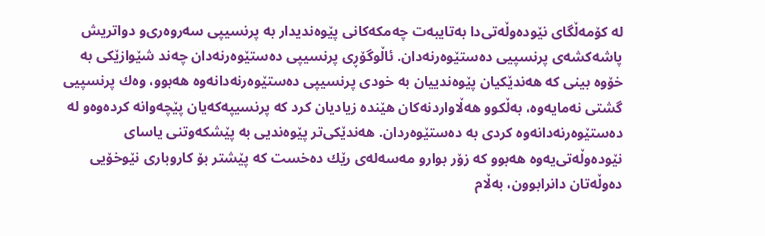له‌ كۆمه‌ڵگای‌ نێوده‌وڵه‌تی‌دا به‌تایبه‌ت چه‌مكه‌كانی‌ پێوه‌ندیدار به‌ پرنسیپی‌ سه‌روه‌ری‌‌و دواتریش پاشه‌كشه‌ی‌ پرنسپیی‌ ده‌ستێوه‌رنه‌دان. ئاڵوگۆڕی‌ پرنسیپی‌ ده‌ستێوه‌رنه‌دان چه‌ند شێوازێكی‌ به‌ خۆوه‌ بینی‌ كه‌ هه‌ندێكیان پێوه‌ندییان به‌ خودی‌ پرنسیپی‌ ده‌ستێوه‌رنه‌دانه‌وه‌ هه‌بوو، وه‌ك پرنسپیی‌ گشتی‌ نه‌مایه‌وه‌، به‌ڵكوو هه‌ڵاواردنه‌كان هێنده‌ زیادیان كرد كه‌ پرنسیپه‌كه‌یان پێچه‌وانه‌ كرده‌وه‌‌و له‌ ده‌ستێوه‌رنه‌دانه‌وه‌ كردی‌ به‌ ده‌ستێوه‌ردان. هه‌ندێكی‌تر پێوه‌ندیی‌ به‌ پێشكه‌وتنی‌ یاسای‌ نێوده‌وڵه‌تی‌یه‌وه‌ هه‌بوو كه‌ زۆر بوار‌و مه‌سه‌له‌ی‌ رێك ده‌خست كه‌ پێشتر بۆ كار‌وباری‌ نێوخۆیی‌ ده‌وڵه‌تان دانرابوون، به‌ڵام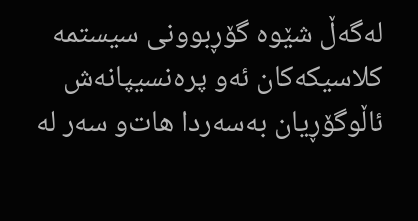له‌گه‌ڵ‌ شێوه‌ گۆڕبوونی‌ سیستمه‌ كلاسیكه‌كان ئه‌و پره‌نسیپانه‌ش ئاڵوگۆڕیان به‌سه‌ردا هات‌و سه‌ر له‌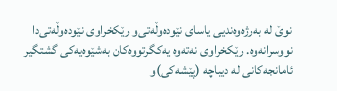نوێ‌ له‌ به‌رژه‌وه‌ندیی‌ یاسای‌ نێوده‌وڵه‌تی‌‌و رێكخراوی‌ نێوده‌وڵه‌تی‌دا نووسرانه‌وه‌. رێكخراوی‌ نه‌ته‌وه‌ یه‌كگرتووه‌كان به‌شێوه‌یه‌كی‌ گشتگیر ئامانجه‌كانی‌ له‌ دیباچه‌ (پێشه‌كی‌)و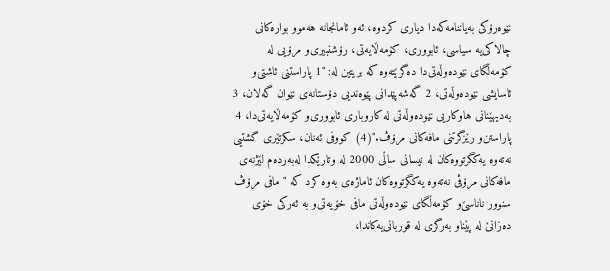نێوه‌رۆكی‌ به‌یاننامه‌كه‌دا دیاری‌ كردوه‌، ئه‌و ئامانجانه‌ هه‌موو بواره‌كانی‌ چالاكی‌یه‌ سیاسی‌، ئابووری‌، كۆمه‌ڵایه‌تی‌، رۆشنبیری‌‌و مرۆیی‌ له‌ كۆمه‌ڵگای‌ نێوده‌وڵه‌تی‌دا ده‌گرێته‌وه‌ كه‌ بریتین له‌: "1 پاراستنی‌ ئاشتی‌‌و ئاسایشی‌ نێوده‌وڵه‌تی‌، 2 گه‌شه‌پێدانی‌ پێوه‌ندیی‌ دۆستانه‌ی‌ نێوان گه‌لان، 3 به‌دیهێنانی‌ هاوكاریی‌ نێوده‌وڵه‌تی‌ له‌ كار‌وباری‌ ئابووری‌‌و كۆمه‌ڵایه‌تی‌دا، 4 پاراستن‌و رێزگرتنی‌ مافه‌كانی‌ مرۆڤ."(4) كووفی‌ ئه‌نان، سكرتێری‌ گشتیی‌ نه‌ته‌وه‌ یه‌كگرتووه‌كان له‌ نیسانی‌ ساڵی‌ 2000 له‌ وتارێكدا له‌به‌رده‌م لێژنه‌ی‌ مافه‌كانی‌ مرۆڤی‌ نه‌ته‌وه‌ یه‌كگرتووه‌كان ئاماژه‌ی‌ به‌وه‌ كرد كه‌ "مافی‌ مرۆڤ سنوور ناناسێ‌‌و كۆمه‌ڵگای‌ نێوده‌وڵه‌تی‌ مافی‌ خۆیه‌تی‌‌و به‌ ئه‌ركی‌ خۆی‌ ده‌زانێ‌ له‌ پێناو به‌رگری‌ له‌ قوربانی‌یه‌كاندا،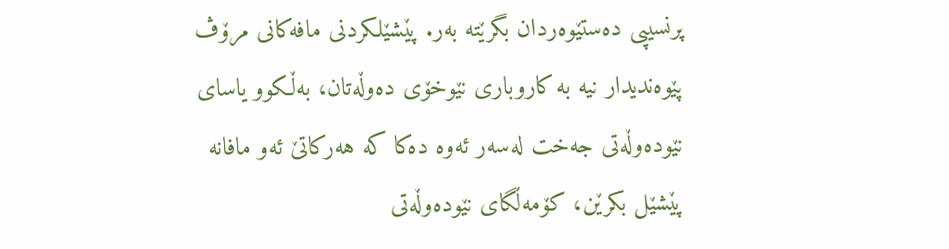پرنسیپی‌ ده‌ستێوه‌ردان بگرێته‌ به‌ر. پێشێلكردنی‌ مافه‌كانی‌ مرۆڤ پێوه‌ندیدار نیه‌ به‌ كار‌وباری‌ نێوخۆی‌ ده‌وڵه‌تان، به‌ڵكوو یاسای‌ نێوده‌وڵه‌تی‌ جه‌خت له‌سه‌ر ئه‌وه‌ ده‌كا كه‌ هه‌ركاتێ‌ ئه‌و مافانه‌ پێشێل بكرێن، كۆمه‌ڵگای‌ نێوده‌وڵه‌تی‌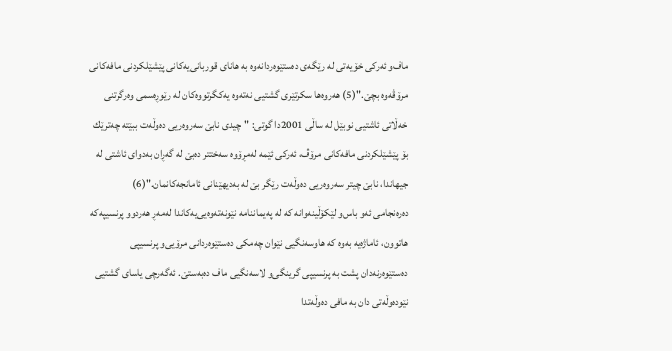ماف‌و ئه‌ركی‌ خۆیه‌تی‌ له‌ رێگه‌ی‌ ده‌ستێوه‌ردانه‌وه‌ به‌ هانای‌ قوربانی‌یه‌كانی‌ پێشێلكردنی‌ مافه‌كانی‌ مرۆڤه‌وه‌ بچێ‌."(5) هه‌روه‌ها سكرتێری‌ گشتیی‌ نه‌ته‌وه‌ یه‌كگرتووه‌كان له‌ رێوڕه‌سمی‌ وه‌رگرتنی‌ خه‌ڵاتی‌ ئاشتیی‌ نوبێل له‌ ساڵی‌ 2001دا گوتی‌: "چیدی‌ نابێ‌ سه‌روه‌ریی‌ ده‌وڵه‌ت ببێته‌ چه‌ترێك بۆ پێشێلكردنی‌ مافه‌كانی‌ مرۆڤ، ئه‌ركی‌ ئێمه‌ له‌مڕۆوه‌ سه‌ختتر ده‌بێ‌ له‌ گه‌ڕان به‌دوای‌ ئاشتی‌ له‌ جیهاندا، نابێ‌ چیتر سه‌روه‌ریی‌ ده‌وڵه‌ت رێگر بێ‌ له‌ به‌دیهێنانی‌ ئامانجه‌كانمان."(6)
ده‌ره‌نجامی‌ ئه‌و باس‌و لێكۆڵینه‌وانه‌ كه‌ له‌ په‌یماننامه‌ نێونه‌ته‌وه‌یی‌یه‌كاندا له‌مه‌ڕ هه‌ردوو پرنسیپه‌كه‌ هاتوون، ئاماژه‌یه‌ به‌وه‌ كه‌ هاوسه‌نگیی‌ نێوان چه‌مكی‌ ده‌ستێوه‌ردانی‌ مرۆیی‌‌و پرنسیپی‌ ده‌ستێوه‌رنه‌دان پشت به‌ پرنسیپی‌ گرینگی‌‌و لاسه‌نگیی‌ ماف ده‌به‌ستێ‌. ئه‌گه‌رچی‌ یاسای‌ گشتیی‌ نێوده‌وڵه‌تی‌ دان به‌ مافی‌ ده‌وڵه‌تدا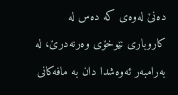ده‌نێ‌ له‌وه‌ی‌ كه‌ ده‌س له‌ كار‌وباری‌ نێوخۆی‌ وه‌رنه‌درێ‌، له‌ به‌رامبه‌ر ئه‌وه‌شدا دان به‌ مافه‌كانی‌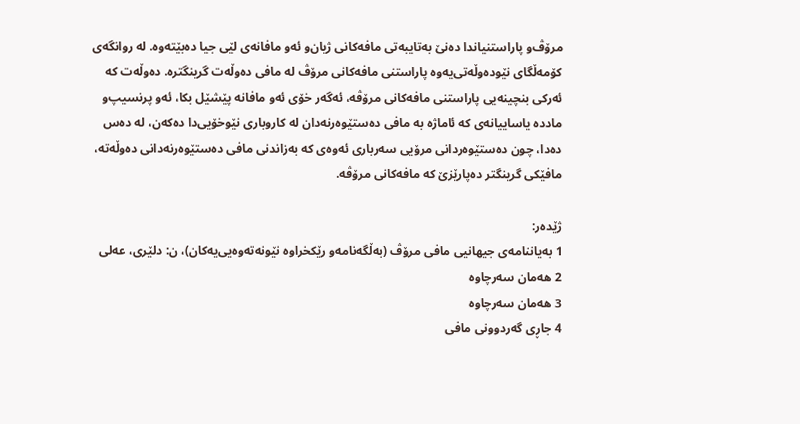مرۆڤ‌و پاراستنیاندا ده‌نێ‌ به‌تایبه‌تی‌ مافه‌كانی‌ ژیان‌و ئه‌و مافانه‌ی‌ لێی‌ جیا ده‌بێته‌وه‌. له‌ روانگه‌ی‌ كۆمه‌ڵگای‌ نێوده‌وڵه‌تی‌یه‌وه‌ پاراستنی‌ مافه‌كانی‌ مرۆڤ له‌ مافی‌ ده‌وڵه‌ت گرینگتره‌. ده‌وڵه‌ت كه‌ ئه‌ركی‌ بنچینه‌یی‌ پاراستنی‌ مافه‌كانی‌ مرۆڤه‌، ئه‌گه‌ر خۆی‌ ئه‌و مافانه‌ پێشێل بكا، ئه‌و پرنسیپ‌و مادده‌ یاساییانه‌ی‌ كه‌ ئاماژه‌ به‌ مافی‌ ده‌ستێوه‌رنه‌دان له‌ كار‌وباری‌ نێوخۆیی‌دا ده‌كه‌ن، له‌ ده‌س ده‌دا، چون ده‌ستێوه‌ردانی‌ مرۆیی‌ سه‌رباری‌ ئه‌وه‌ی‌ كه‌ به‌زاندنی‌ مافی‌ ده‌ستێوه‌رنه‌دانی‌ ده‌وڵه‌ته‌، مافێكی‌ گرینگتر ده‌پارێزێ‌ كه‌ مافه‌كانی‌ مرۆڤه‌.

ژێده‌ر:
1 به‌یاننامه‌ی‌ جیهانیی‌ مافی‌ مرۆڤ (به‌ڵگه‌نامه‌‌و رێكخراوه‌ نێونه‌ته‌وه‌یی‌یه‌كان)، ن: دلێری‌، عه‌لی‌
2 هه‌مان سه‌رچاوه‌
3 هه‌مان سه‌رچاوه‌
4 جاڕی‌ گه‌ردوونی‌ مافی‌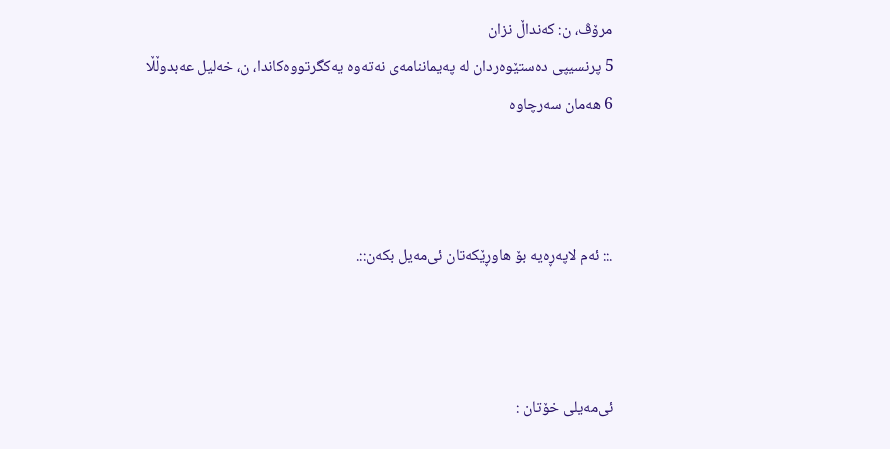مرۆڤ، ن: كه‌نداڵ‌ نزان
5 پرنسیپی‌ ده‌ستێوه‌ردان له‌ په‌یماننامه‌ی‌ نه‌ته‌وه‌ یه‌كگرتووه‌كاندا، ن، خه‌لیل عه‌بدوڵڵا
6 هه‌مان سه‌رچاوه‌



.:: ئه‌م لاپه‌ڕه‌یه بۆ هاوڕێکه‌تان ئی‌مه‌یل بکه‌ن::.



ئی‌مه‌یلی خۆتان :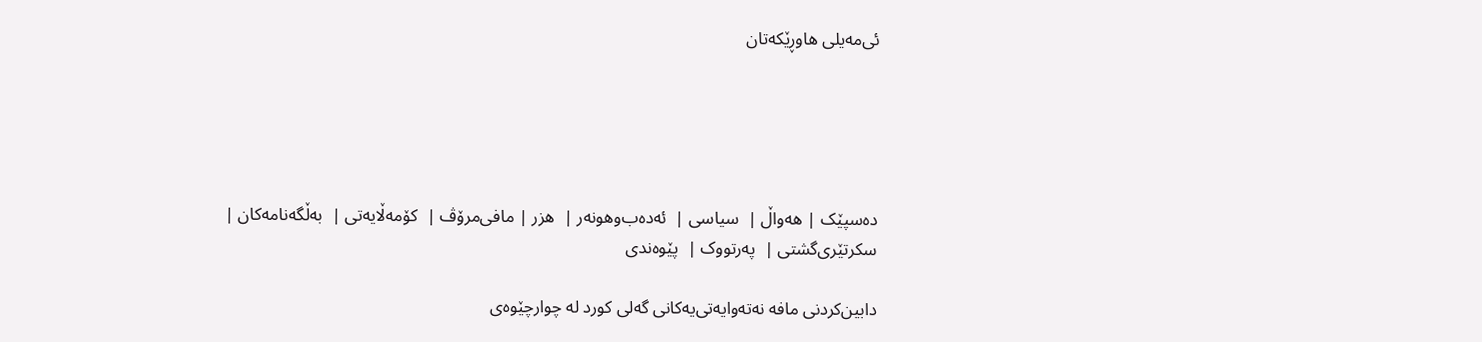ئی‌مه‌یلی هاوڕێکه‌تان





ده‌سپێک | هه‌واڵ |  سیاسی |  ئه‌ده‌ب‌وهونه‌ر |  هزر | مافی‌مرۆڤ |  کۆمه‌ڵایه‌تی |  به‌ڵگه‌نامه‌کان |  سکرتێری‌گشتی |  په‌رتووک |  پێوه‌ندی

دابین‌كردنی‌ مافه‌ نه‌ته‌وایه‌تی‌یه‌کانی گه‌لی‌ كورد له‌ چوارچێوه‌ی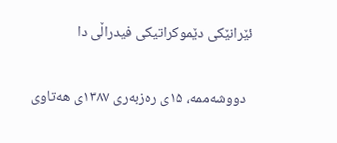ئێرانێکی دێموكراتیكی‌ فیدراڵی‌ دا

  دووشه‌ممه، ۱۵‌ی ره‌زبه‌ری ۱۳۸۷ی هه‌تاوی